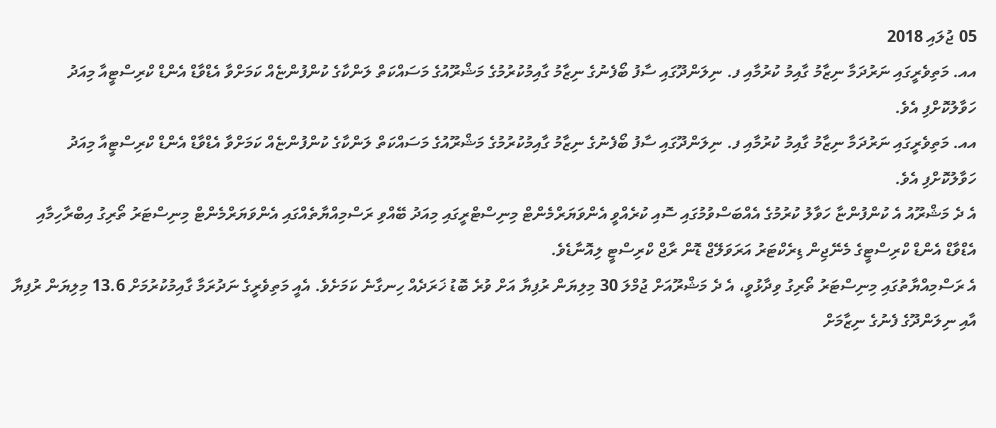05 ޖުލައި 2018
އއ. މަތިވެރީގައި ނަރުދަމާ ނިޒާމު ގާއިމު ކުރުމާއި ފ. ނިލަންދޫގައި ސާފު ބޯފެނުގެ ނިޒާމު ގާއިމުކުރުމުގެ މަޝްރޫއުގެ މަސައްކަތް ލަންކާގެ ކުންފުންޏެއް ކަމަށްވާ އެޑްވާޑް އެންޑް ކްރިސްޓީއާ މިއަދު ހަވާލުކޮށްފި އެވެ.
އއ. މަތިވެރީގައި ނަރުދަމާ ނިޒާމު ގާއިމު ކުރުމާއި ފ. ނިލަންދޫގައި ސާފު ބޯފެނުގެ ނިޒާމު ގާއިމުކުރުމުގެ މަޝްރޫއުގެ މަސައްކަތް ލަންކާގެ ކުންފުންޏެއް ކަމަށްވާ އެޑްވާޑް އެންޑް ކްރިސްޓީއާ މިއަދު ހަވާލުކޮށްފި އެވެ.
އެ ދެ މަޝްރޫއު އެ ކުންފުންޏާ ހަވާލު ކުރުމުގެ އެއްބަސްވުމުގައި ސޮއި ކުރެއްވީ އެންވަޔަރްމެންޓް މިނިސްޓްރީގައި މިއަދު ބޭއްވި ރަސްމިއްޔާތެއްގައި އެންވަޔަރްމެންޓް މިނިސްޓަރު ތޯރިގު އިބްރާހިމާއި އެޑްވާޑް އެންޑް ކްރިސްޓީގެ މެނޭޖިން ޑިރެކްޓަރު އަރަވަލޭޖް ޑޮން ރާޖް ކްރިސްޓީ ލިއޮނާޑެވެ.
އެ ރަސްމިއްޔާތުގައި މިނިސްޓަރު ތޯރިގު ވިދާޅުވީ، އެ ދެ މަޝްރޫއަށް ޖުމްލަ 30 މިލިޔަން ރުފިޔާ އަށް ވުރެ ބޮޑު ޚަރަދެއް ހިނގާނެ ކަމަށެވެ. އެއީ މަތިވެރީގެ ނަދުރަމާ ގާއިމުކުރުމަށް 13.6 މިލިޔަން ރުފިޔާ އާއި ނިލަންދޫގެ ފެނުގެ ނިޒާމަށް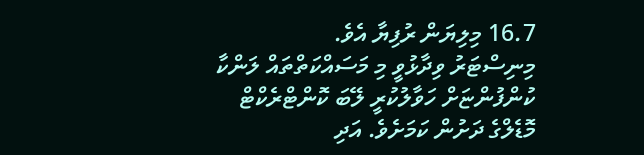16.7 މިލިޔަން ރުފިޔާ އެވެ.
މިނިސްޓަރު ވިދާޅުވީ މި މަސައްކަތްތައް ލަންކާ ކުންފުންޏަށް ހަވާލުކުރީ ލޭބަ ކޮންޓްރެކްޓް މޮޑެލްގެ ދަށުން ކަމަށެވެ. އަދި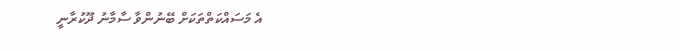އެ މަސައްކަތްތަކަށް ބޭނުންވާ ސާމާނު ދޫކުރާނީ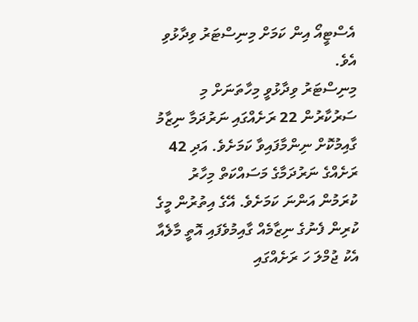އެސްޓީއޯ އިން ކަމަށް މިނިސްޓަރު ވިދާޅުވި އެވެ.
މިނިސްޓަރު ވިދާޅުވީ މިހާތަނަށް މި ސަރުކާރުން 22 ރަށެއްގައި ނަރުދަމާ ނިޒާމު ގާއިމުކޮށް ނިންމާފައިވާ ކަމަށެވެ. އަދި 42 ރަށެއްގެ ނަރުދަމާގެ މަސައްކަތް މިހާރު ކުރަމުން އަންނަ ކަމަށެވެ. އޭގެ އިތުރުން މީގެ ކުރިން ފެނުގެ ނިޒާމެއް ގާއިމުވެފައި އޮތީ މާލެއާ އެކު ޖުމްލަ ހަ ރަށެއްގައި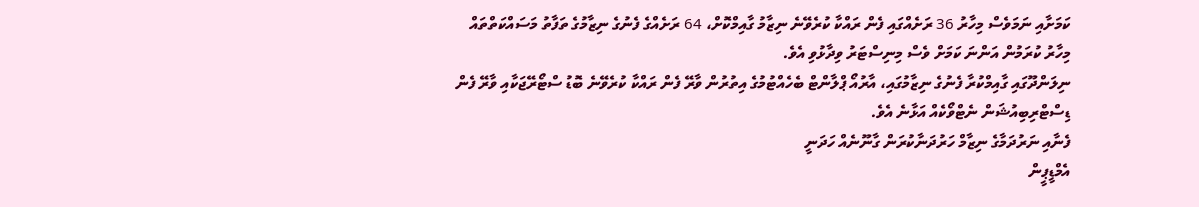ކަމަށާއި ނަމަވެސް މިހާރު 36 ރަށެއްގައި ފެން ރައްކާ ކުރެވޭނެ ނިޒާމު ގާއިމްކޮށް، 64 ރަށެއްގެ ފެނުގެ ނިޒާމުގެ ތަފާތު މަސައްކަތްތައް މިހާރު ކުރަމުން އަންނަ ކަމަށް ވެސް މިނިސްޓަރު ވިދާޅުވި އެވެ.
ނިލަންދޫގައި ގާއިމްކުރާ ފެނުގެ ނިޒާމުގައި، އާރުއޯ ޕްލާންޓް ބެހެއްޓުމުގެ އިތުރުން ވާރޭ ފެން ރައްކާ ކުރެވޭނެ ބޮޑު ސްޓޯރޭޖަކާއި ވާރޭ ފެން ޑިސްޓްރިބިއުޝަން ނެޓްވޯކެއް އަޅާނެ އެވެ.
ފެނާއި ނަރުދަމާގެ ނިޒާމް ހަރުދަނާކުރަން ގާނޫނެއް ހަދަނީ
އެމްޑީޕީން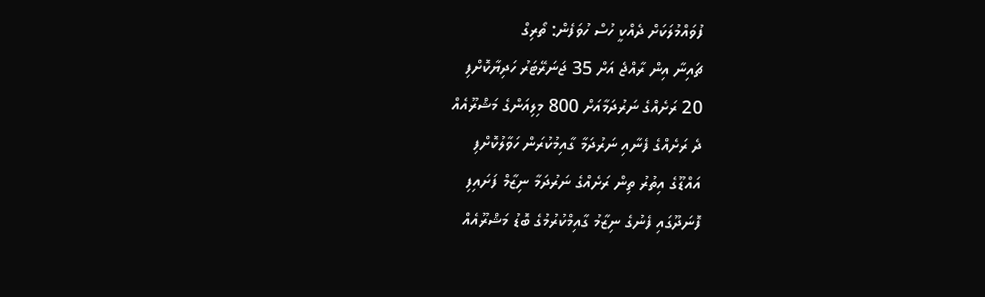ފުވައްމުލަކަށް ދެއްކީ ހުސް ހުވަފެން: ތޯރިގް
ޗައިނާ އިން ރާއްޖެ އަށް 35 ޖަނަރޭޓަރު ހަދިޔާކޮށްފި
20 ރަށެއްގެ ނަރުދަމާއަށް 800 މިލިއަންގެ މަޝްރޫއެއް
ދެ ރަށެއްގެ ފެނާއި ނަރުދަމާ ގާއިމުކުރަން ހަވާލުކޮށްފި
އައްޑޫގެ އިތުރު ތިން ރަށެއްގެ ނަރުދަމާ ނިޒާމް ފަށައިފި
ފޮނަދޫގައި ފެނުގެ ނިޒާމު ގާއިމްކުރުމުގެ ބޮޑު މަޝްރޫއެއް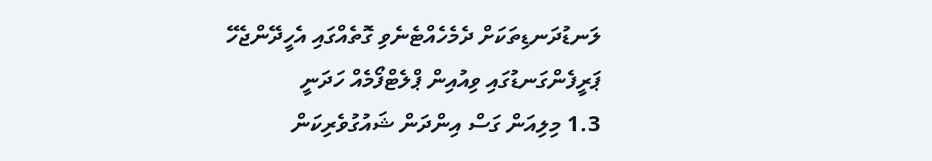ލަނޑުދަނޑިތަކަށް ދެމެހެއްޓެނެވި ގޮތެއްގައި އެހީދޭންޖެހޭ
ޕަރީފެންގަނޑުގައި ވިއުއިން ޕްލެޓްފޯމެއް ހަދަނީ
1.3 މިލިއަން ގަސް އިންދަން ޝައުގުވެރިކަން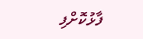ފާޅުކޮށްފި